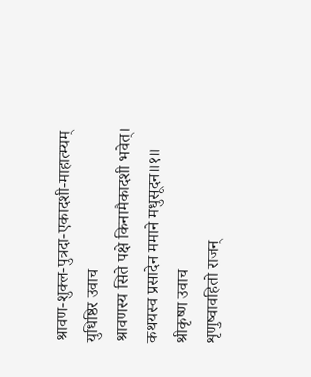श्रावण-शुक्ल-पुत्रदा-एकादशी-माहात्म्यम्
युधिष्ठिर उवाच
श्रावणस्य सिते पक्षे किनामैकादशी भवेत्।
कथयस्व प्रसादेन ममाने मधुसूदन॥१॥
श्रीकृष्ण उवाच
शृणुष्वावहितो राजन्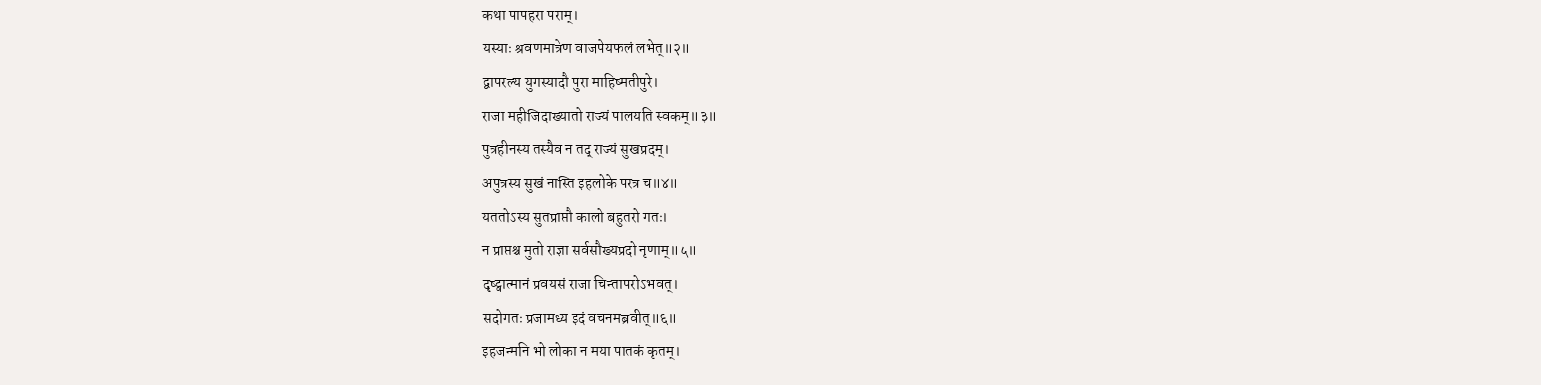कथा पापहरा पराम्।
यस्याः श्रवणमात्रेण वाजपेयफलं लभेत्॥२॥
द्वापरल्य युगस्यादौ पुरा माहिष्मतीपुरे।
राजा महीजिदाख्यातो राज्यं पालयति स्वकम्॥३॥
पुत्रहीनस्य तस्यैव न तद् राज्यं सुखप्रदम्।
अपुत्रस्य सुखं नास्ति इहलोके परत्र च॥४॥
यततोऽस्य सुतप्राप्तौ कालो बहुतरो गतः।
न प्राप्तश्च मुतो राज्ञा सर्वसौख्यप्रदो नृणाम्॥५॥
दृष्ट्वात्मानं प्रवयसं राजा चिन्तापरोऽभवत्।
सदोगतः प्रजामध्य इदं वचनमब्रवीत्॥६॥
इहजन्मनि भो लोका न मया पातकं कृतम्।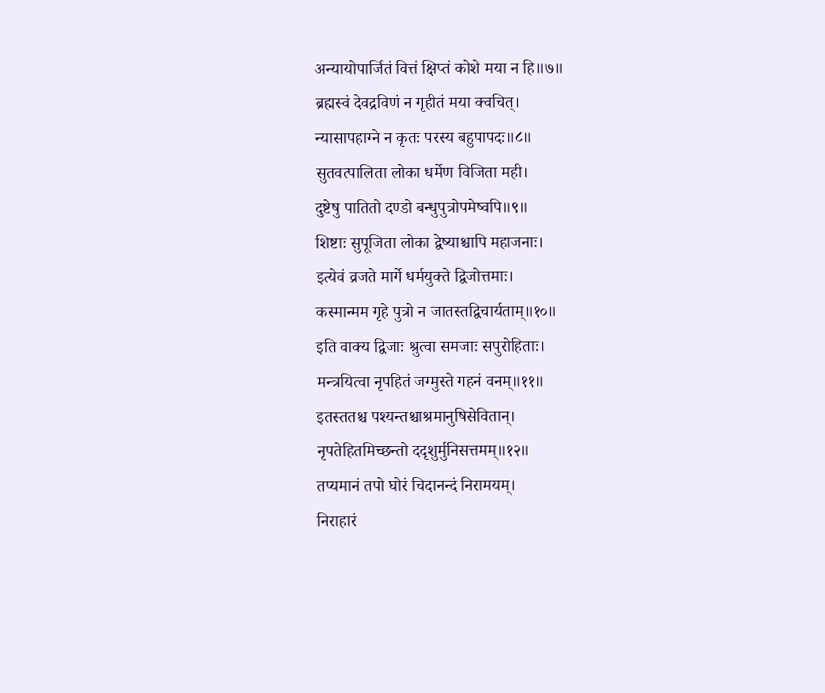अन्यायोपार्जितं वित्तं क्षिप्तं कोशे मया न हि॥७॥
ब्रह्मस्वं देवद्रविणं न गृहीतं मया क्वचित्।
न्यासापहाग्ने न कृतः परस्य बहुपापदः॥८॥
सुतवत्पालिता लोका धर्मेण विजिता मही।
दुष्टेषु पातितो दण्डो बन्धुपुत्रोपमेष्वपि॥९॥
शिष्टाः सुपूजिता लोका द्वेष्याश्चापि महाजनाः।
इत्येवं व्रजते मार्गे धर्मयुक्ते द्विजोत्तमाः।
कस्मान्मम गृहे पुत्रो न जातस्तद्विचार्यताम्॥१०॥
इति वाक्य द्विजाः श्रुत्वा समजाः सपुरोहिताः।
मन्त्रयित्वा नृपहितं जग्मुस्ते गहनं वनम्॥११॥
इतस्ततश्च पश्यन्तश्चाश्रमानुषिसेवितान्।
नृपतेहितमिच्छन्तो ददृशुर्मुनिसत्तमम्॥१२॥
तप्यमानं तपो घोरं चिदानन्दं निरामयम्।
निराहारं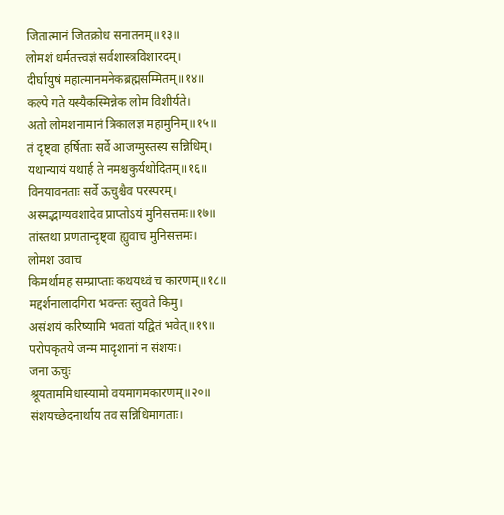जितात्मानं जितक्रोध सनातनम्॥१३॥
लोमशं धर्मतत्त्वज्ञं सर्वशास्त्रविशारदम्।
दीर्घायुषं महात्मानमनेकब्रह्मसम्मितम्॥१४॥
कल्पे गते यस्यैकस्मिन्नेक लोम विशीर्यते।
अतो लोमशनामानं त्रिकालज्ञ महामुनिम्॥१५॥
तं दृष्ट्वा हर्षिताः सर्वे आजग्मुस्तस्य सन्निधिम्।
यथान्यायं यथार्ह ते नमश्चकुर्यथोदितम्॥१६॥
विनयावनताः सर्वे ऊचुश्चैव परस्परम्।
अस्मद्भाग्यवशादेव प्राप्तोऽयं मुनिसत्तमः॥१७॥
तांस्तथा प्रणतान्दृष्ट्वा ह्युवाच मुनिसत्तमः।
लोमश उवाच
किमर्थामह सम्प्राप्ताः कथयध्वं च कारणम्॥१८॥
मद्दर्शनालादगिरा भवन्तः स्तुवते किमु।
असंशयं करिष्यामि भवतां यद्वितं भवेत्॥१९॥
परोपकृतये जन्म मादृशानां न संशयः।
जना ऊचुः
श्रूयताममिधास्यामो वयमागमकारणम्॥२०॥
संशयच्छेदनार्थाय तव सन्निधिमागताः।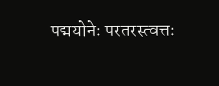पद्मयोनेः परतरस्त्वत्तः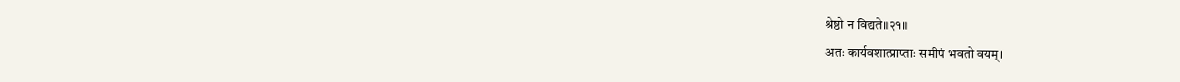श्रेष्ठो न विद्यते॥२१॥
अतः कार्यवशात्प्राप्ताः समीपं भवतो वयम्।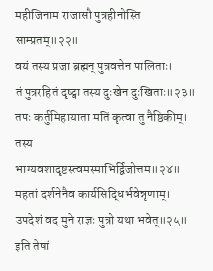महीजिनाम राजासौ पुत्रहीनोस्ति साम्प्रतम्॥२२॥
वयं तस्य प्रजा ब्रह्मन् पुत्रवत्तेन पालिताः।
तं पुत्ररहितं दृष्ट्वा तस्य दुःखेन दुःखिताः॥२३॥
तपः कर्तुमिहायाता मतिं कृत्वा तु नैष्ठिकीम्।
तस्य भाग्यवशादृष्टस्त्वमस्माभिर्द्विजोत्तम॥२४॥
महतां दर्शनेनैव कार्यसिद्धिर्भवेन्नृणाम्।
उपदेशं वद मुने राज्ञः पुत्रो यथा भवेत्॥२५॥
इति तेषां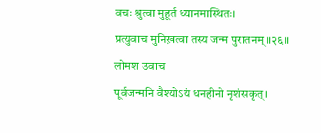वचः श्रुत्वा मुहूर्त ध्यानमास्थितः।
प्रत्युवाच मुनिख़त्वा तस्य जन्म पुरातनम्॥२६॥
लोमश उवाच
पूर्वजन्मनि वैश्योऽयं धनहीनो नृशंसकृत्।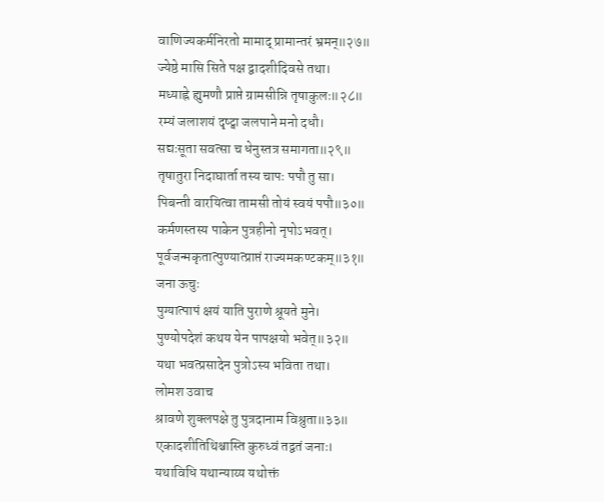वाणिज्यकर्मनिरतो मामाद् प्रामान्तरं भ्रमन्॥२७॥
ज्येष्ठे मासि सिते पक्ष द्वादशीदिवसे तथा।
मध्याह्ने ह्युमणौ प्राप्ते ग्रामसीन्नि तृषाकुलः॥२८॥
रम्यं जलाशयं दृष्ट्वा जलपाने मनो दधौ।
सद्यःसूता सवत्सा च धेनुस्तत्र समागता॥२९॥
तृषातुरा निदाघार्ता तस्य चापः पपौ तु सा।
पिबन्ती वारयित्वा तामसी तोयं स्वयं पपौ॥३०॥
कर्मणस्तस्य पाकेन पुत्रहीनो नृपोऽभवत्।
पूर्वजन्मकृतात्पुण्यात्प्राप्तं राज्यमकण्टकम्॥३१॥
जना ऊचुः
पुग्यात्पापं क्षयं याति पुराणे श्रूयते मुने।
पुण्योपदेशं कथय येन पापक्षयो भवेत्॥३२॥
यथा भवत्प्रसादेन पुत्रोऽस्य भविता तथा।
लोमश उवाच
श्रावणे शुक्लपक्षे तु पुत्रदानाम विश्रुता॥३३॥
एकादशीतिथिश्चास्ति कुरुध्वं तद्वतं जनाः।
यथाविधि यथान्याय्य यथोक्तं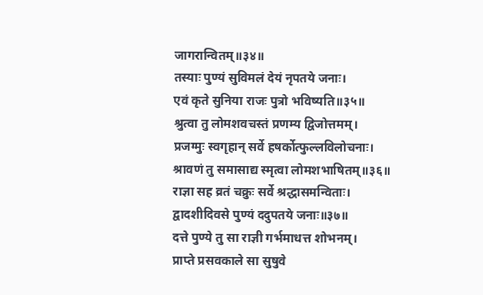जागरान्वितम्॥३४॥
तस्याः पुण्यं सुविमलं देयं नृपतये जनाः।
एवं कृते सुनिया राजः पुत्रो भविष्यति॥३५॥
श्रुत्वा तु लोमशवचस्तं प्रणम्य द्विजोत्तमम्।
प्रजग्मुः स्वगृहान् सर्वे हषर्कोत्फुल्लविलोचनाः।
श्रावणं तु समासाद्य स्मृत्वा लोमशभाषितम्॥३६॥
राज्ञा सह व्रतं चक्रुः सर्वे श्रद्धासमन्विताः।
द्वादशीदिवसे पुण्यं ददुपतये जनाः॥३७॥
दत्ते पुण्ये तु सा राज्ञी गर्भमाधत्त शोभनम्।
प्राप्ते प्रसवकाले सा सुषुवे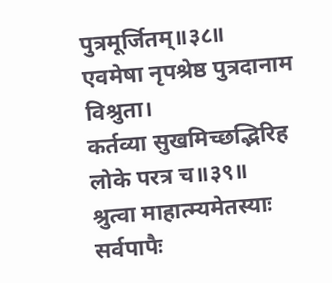पुत्रमूर्जितम्॥३८॥
एवमेषा नृपश्रेष्ठ पुत्रदानाम विश्रुता।
कर्तव्या सुखमिच्छद्भिरिह लोके परत्र च॥३९॥
श्रुत्वा माहात्म्यमेतस्याः सर्वपापैः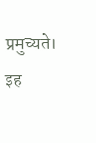प्रमुच्यते।
इह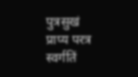पुत्रसुखं प्राप्य परत्र स्वर्गतिं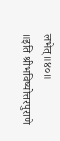लभेत्॥४०॥
॥इति श्रीभविष्योत्तरपुराणे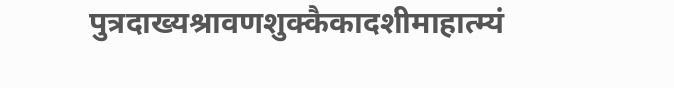पुत्रदाख्यश्रावणशुक्कैकादशीमाहात्म्यं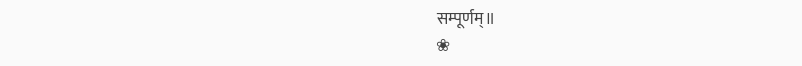सम्पूर्णम्॥
❀